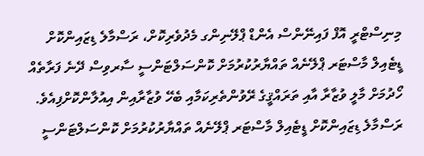މިނިސްޓްރީ އޮފް ފައިނޭންސް އެންޑް ޕްލޭނިންގ މެދުވެރިކޮށް، ރަސްމާލެ ޑިޒައިންކޮށް ޑީޓެއިލް މާސްޓަރ ޕްލޭނެއް ތައްޔާރުކުރުމަށް ކޮންސަލްޓަންސީ ސާރވިސް ދޭނެ ފަރާތެއް ހޯދުމަށް މާލީ ވުޒާރާ އާއި ތަރައްޤީގެ ރޭވުންތެރިކަމާއި ބެހޭ ވުޒާރާއިން އިއުލާންކޮށްފިއެވެ.
ރަސްމާލެ ޑިޒައިންކޮށް ޑީޓެއިލް މާސްޓަރ ޕްލޭނެއް ތައްޔާރުކުރުމަށް ކޮންސަލްޓަންސީ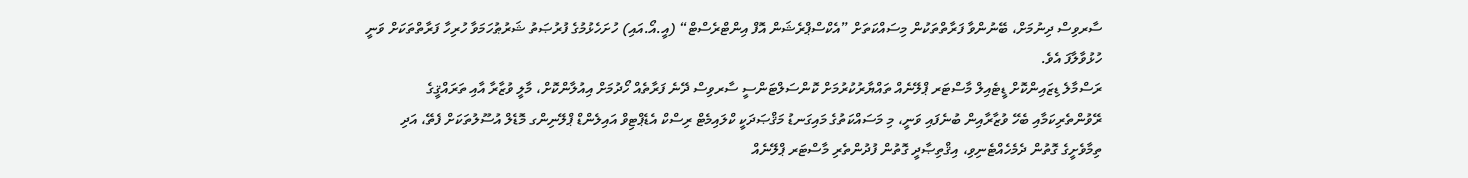ސާރވިސް ދިނުމަށް، ބޭނުންވާ ފަރާތްތަކުން މިސައްކަތަށް ”އެކްސްޕްރެޝަން އޮފް އިންޓްރެސްޓް“ (އީ.އޯ.އައި) ހުށަހެޅުމުގެ ފުރުޞަތު ޝަރުޠުހަމަވާ ހުރިހާ ފަރާތްތަކަށް ވަނީ ހުޅުވާލާފަ އެވެ.
ރަސްމާލެ ޑިޒައިންކޮށް ޑީޓެއިލް މާސްޓަރ ޕްލޭނެއް ތައްޔާރުކުރުމަށް ކޮންސަލްޓަންސީ ސާރވިސް ދޭނެ ފަރާތެއް ހޯދުމަށް އިއުލާންކޮށް، މާލީ ވުޒާރާ އާއި ތަރައްޤީގެ ރޭވުންތެރިކަމާއި ބެހޭ ވުޒާރާއިން ބުނެފައި ވަނީ، މި މަސައްކަތުގެ މައިގަނޑު މަޤްޞަދަކީ ކްލައިމެޓް ރިސްކް އެޑެޕްޓިވް އައިލެންޑް ޕްލޭނިންގ މޮޑެލް އުސޫލުތަކަށް ފެތޭ، އަދި ތިމާވެށީގެ ގޮތުން ދެމެހެއްޓެނިވި، އިޤްތިޞާދީ ގޮތުން ފުދުންތެރި މާސްޓަރ ޕްލޭނެއް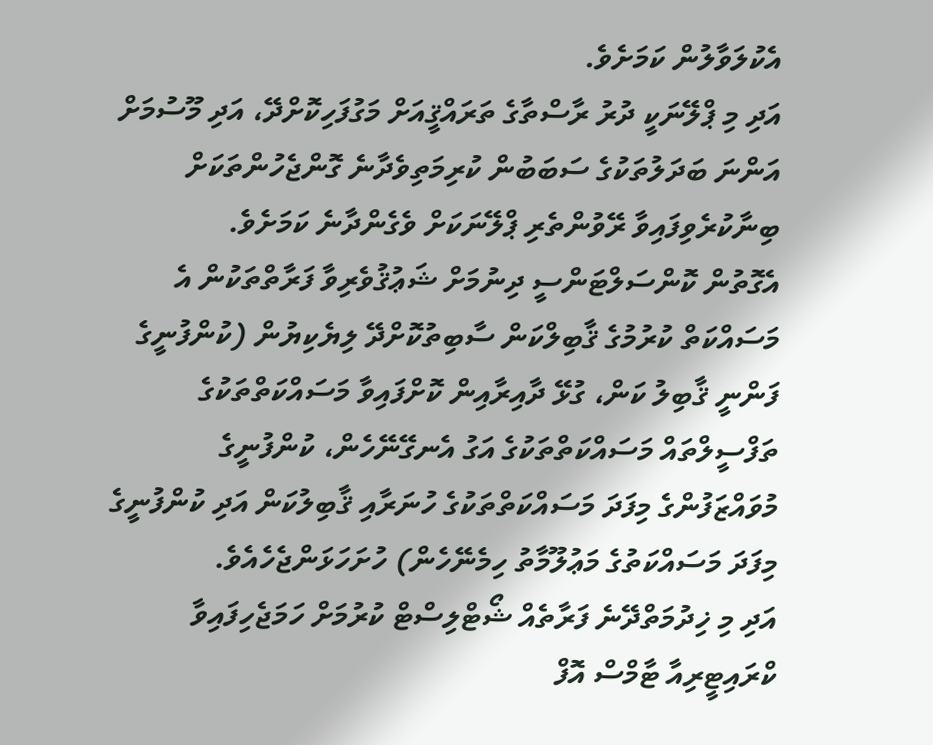އެކުލަވާލުން ކަމަށެވެ.
އަދި މި ޕްލޭނަކީ ދުރު ރާސްތާގެ ތަރައްޤީއަށް މަގުފަހިކޮށްދޭ، އަދި މޫސުމަށް އަންނަ ބަދަލުތަކުގެ ސަބަބުން ކުރިމަތިވެދާނެ ގޮންޖެހުންތަކަށް ބިނާކުރެވިފައިވާ ރޭވުންތެރި ޕްލޭނަކަށް ވެގެންދާނެ ކަމަށެވެ.
އެގޮތުން ކޮންސަލްޓަންސީ ދިނުމަށް ޝަޢުޤުވެރިވާ ފަރާތްތަކުން އެ މަސައްކަތް ކުރުމުގެ ޤާބިލްކަން ސާބިތުކޮށްދޭ ލިޔެކިޔުން (ކުންފުނީގެ ފަންނީ ޤާބިލު ކަން، ގުޅޭ ދާއިރާއިން ކޮށްފައިވާ މަސައްކަތްތަކުގެ ތަފްސީލްތައް މަސައްކަތްތަކުގެ އަގު އެނގޭނޭހެން، ކުންފުނީގެ މުވައްޒަފުންގެ މިފަދަ މަސައްކަތްތަކުގެ ހުނަރާއި ޤާބިލުކަން އަދި ކުންފުނީގެ މިފަދަ މަސައްކަތުގެ މަޢުލޫމާތު ހިމެނޭހެން) ހުށަހަޅަންޖެހެއެވެ.
އަދި މި ޚިދުމަތްދޭނެ ފަރާތެއް ޝޯޓްލިސްޓް ކުރުމަށް ހަމަޖެހިފައިވާ ކްރައިޓީރިއާ ޓާމްސް އޮފް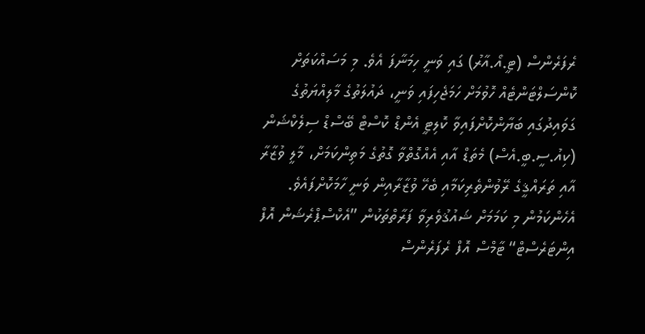ރެފަރެންސް (ޓީ.އޯ.އާރު) ގައި ވަނީ ހިމަނާފަ އެވެ. މި މަސައްކަތަށް ކޮންސަލްޓަންޓެއް ހޮވުމަށް ހަމަޖެހިފައި ވަނީ، ދައުލަތުގެ މާލިއްޔަތުގެ ގަވައިދުގައި ބަޔާންކޮށްފައިވާ ކޮލިޓީ އެންޑް ކޮސްޓް ބޭސްޑް ސިލެކްޝަން (ކިއު.ސީ.ބީ.އެސް) މެތަޑް އާއި އެއްގޮތްވާ ގޮތުގެ މަތިންކަމަށް، މާލީ ވުޒާރާ އާއި ތަރައްޤީގެ ރޭވުންތެރިކަމާއި ބެހޭ ވުޒާރާއިން ވަނީ ހާމަކޮށްފައެވެ.
އެހެންކަމުން މި ކަމަމަށް ޝައުޤުވެރިވާ ފަރާތްތަކުން ”އެކްސްޕްރެޝަން އޮފް އިންޓަރެސްޓް“ ޓާމްސް އޮފް ރެފަރެންސް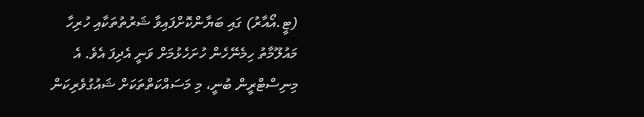(ޓީ.އޯއާރު) ގައި ބަޔާންކޮށްފައިވާ ޝަރުތުތަކާއި ހުރިހާ މައުލޫމާތު ހިމެނޭހެން ހުށަހެޅުމަށް ވަނީ އެދިފަ އެވެ. އެ މިނިސްޓްރީން ބުނީ، މި މަސައްކަތްތަކަށް ޝައުގުވެރިކަން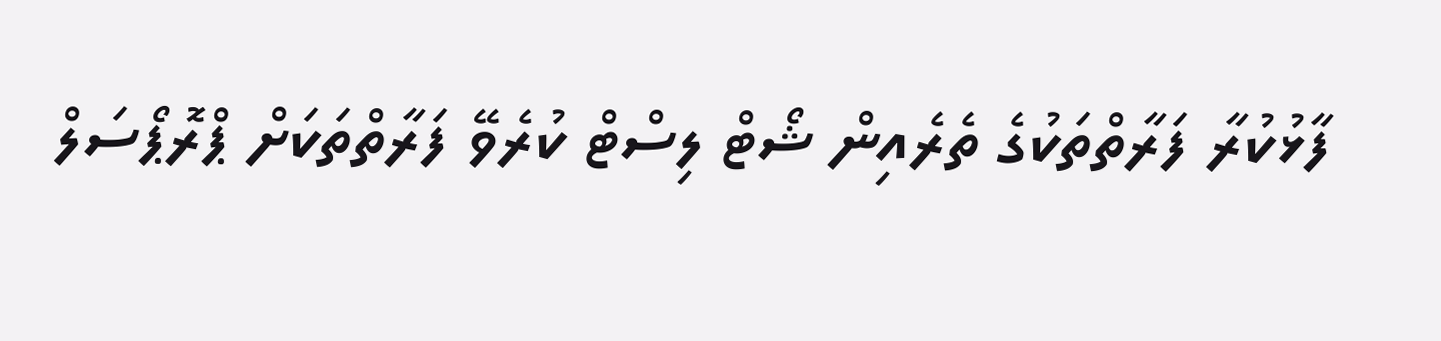ފާޅުކުރާ ފަރާތްތަކުގެ ތެރެއިން ޝޯޓް ލިސްޓް ކުރެވޭ ފަރާތްތަކަށް ޕްރޮޕޯސަލް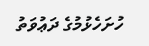ހުށަހެޅުމުގެ ދަޢުވަތު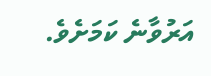އަރުވާނެ ކަމަށެވެ.